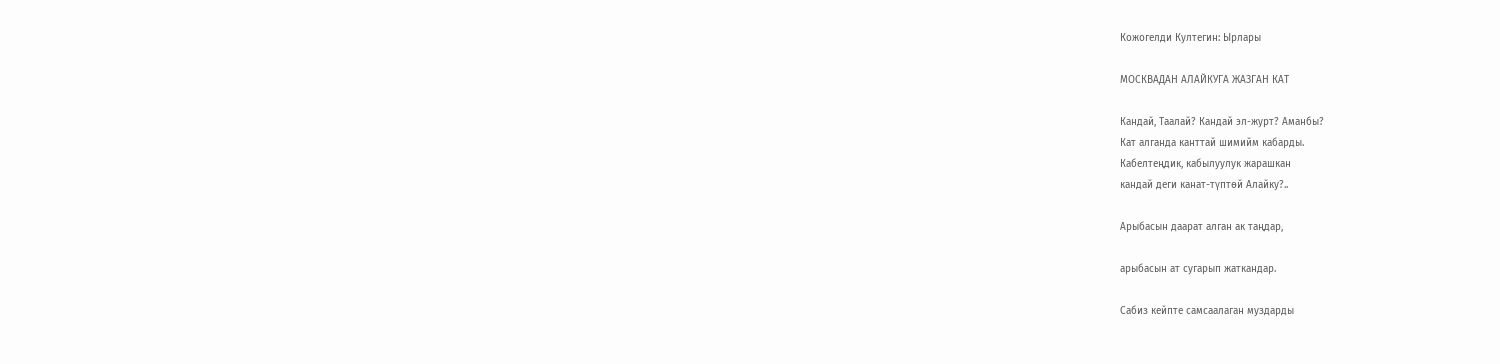Кожогелди Култегин: Ырлары

МОСКВАДАН АЛАЙКУГА ЖАЗГАН КАТ

Кандай, Таалай? Кандай эл-журт? Аманбы?
Кат алганда канттай шимийм кабарды.
Кабелтеңдик, кабылуулук жарашкан
кандай деги канат-түптөй Алайку?..

Арыбасын даарат алган ак таңдар,

арыбасын ат сугарып жаткандар.

Сабиз кейпте самсаалаган муздарды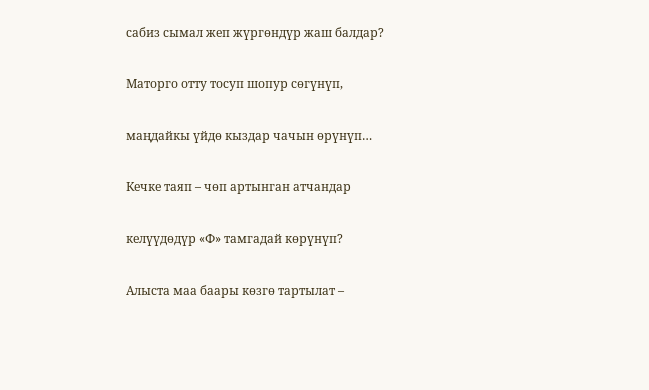сабиз сымал жеп жүргөндүр жаш балдар?

Маторго отту тосуп шопур сөгүнүп,

маңдайкы үйдө кыздар чачын өрүнүп…

Кечке таяп – чөп артынган атчандар

келүүдөдүр «Ф» тамгадай көрүнүп?

Алыста маа баары көзгө тартылат –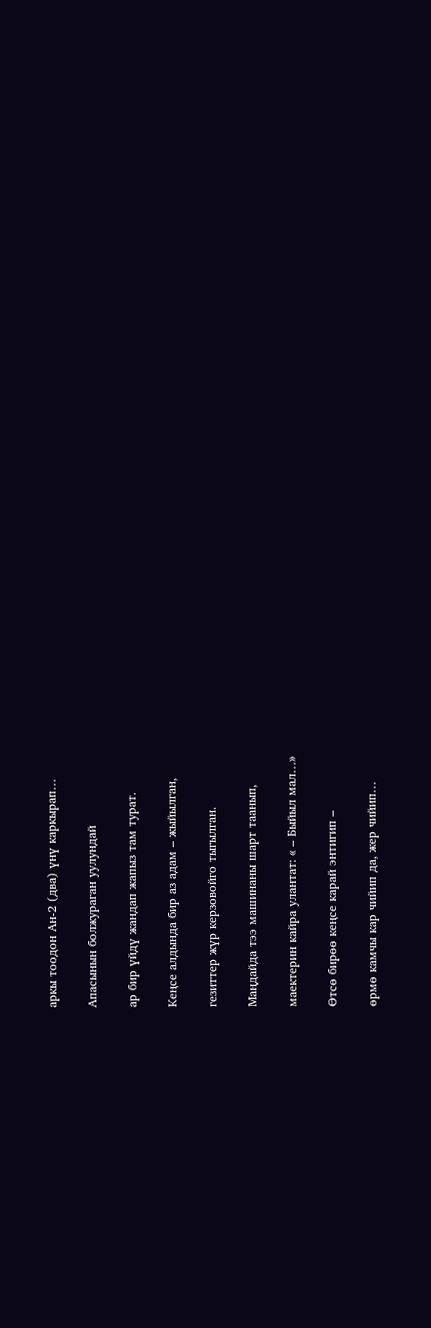аркы тоодон Ан-2 (два) үнү каркырап…

Апасынын болжураган уулундай

ар бир үйдү жандап жапыз там турат.

Кеңсе алдында бир аз адам – жыйылган,

гезиттер жүр керзовойго тыгылган.

Маңдайда тээ машинаны шарт таанып,

маектерин кайра улантат: « – Быйыл мал…»

Өтсө бирөө кеңсе карай энтигип –

өрмө камчы кар чийип да, жер чийип…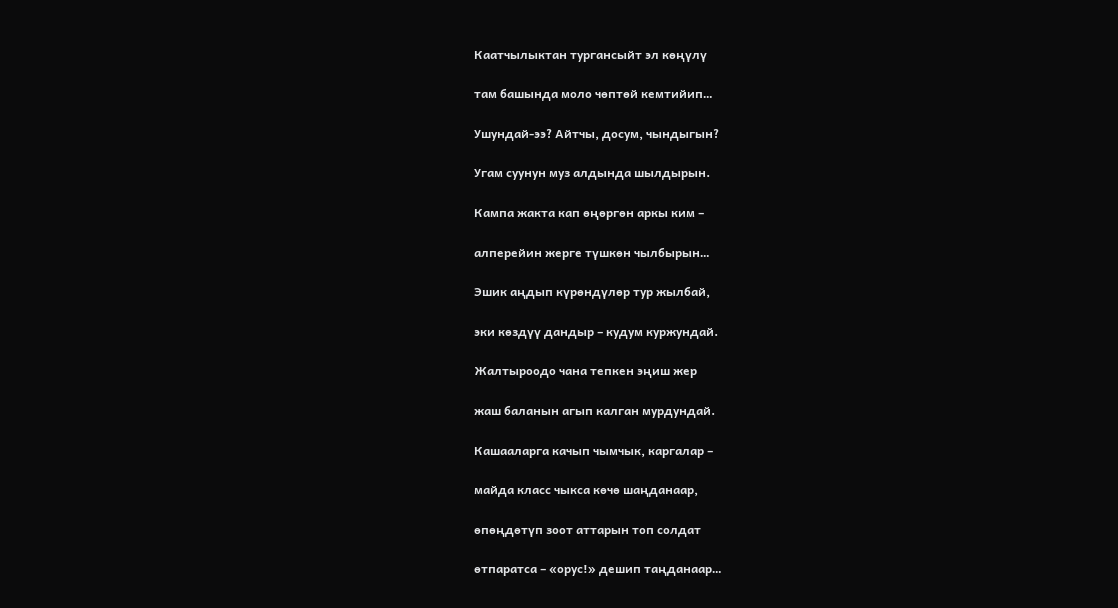Каатчылыктан тургансыйт эл көңүлү

там башында моло чөптөй кемтийип…

Ушундай-ээ? Айтчы, досум, чындыгын?

Угам суунун муз алдында шылдырын.

Кампа жакта кап өңөргөн аркы ким –

алперейин жерге түшкөн чылбырын…

Эшик аңдып күрөндүлөр тур жылбай,

эки көздүү дандыр – кудум куржундай.

Жалтыроодо чана тепкен эңиш жер

жаш баланын агып калган мурдундай.

Кашааларга качып чымчык, каргалар –

майда класс чыкса көчө шаңданаар,

өпөңдөтүп зоот аттарын топ солдат

өтпаратса – «орус!» дешип таңданаар…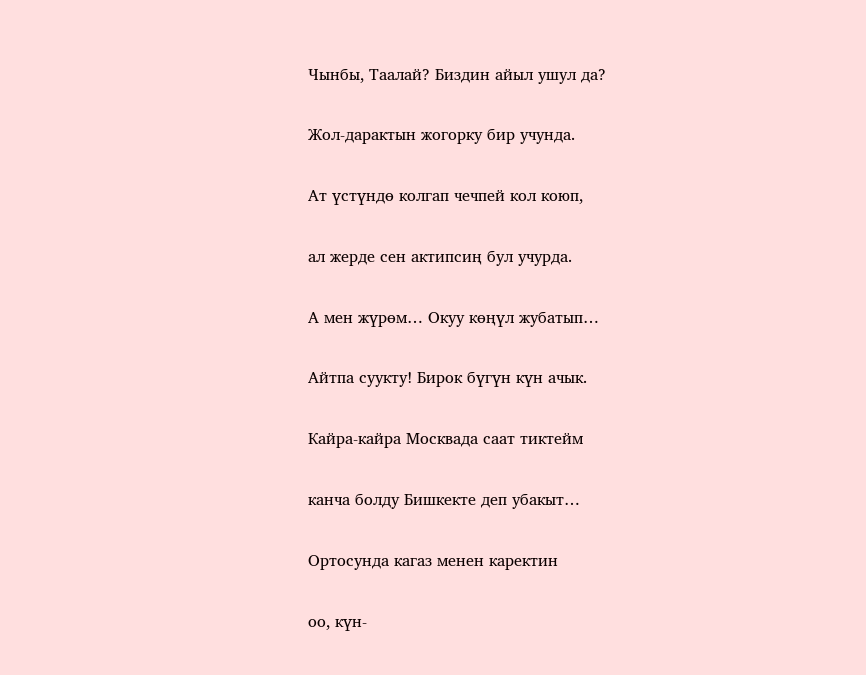Чынбы, Таалай? Биздин айыл ушул да?

Жол-дарактын жогорку бир учунда.

Ат үстүндө колгап чечпей кол коюп,

ал жерде сен актипсиң бул учурда.

А мен жүрөм… Окуу көңүл жубатып…

Айтпа суукту! Бирок бүгүн күн ачык.

Кайра-кайра Москвада саат тиктейм

канча болду Бишкекте деп убакыт…

Ортосунда кагаз менен каректин

оо, күн-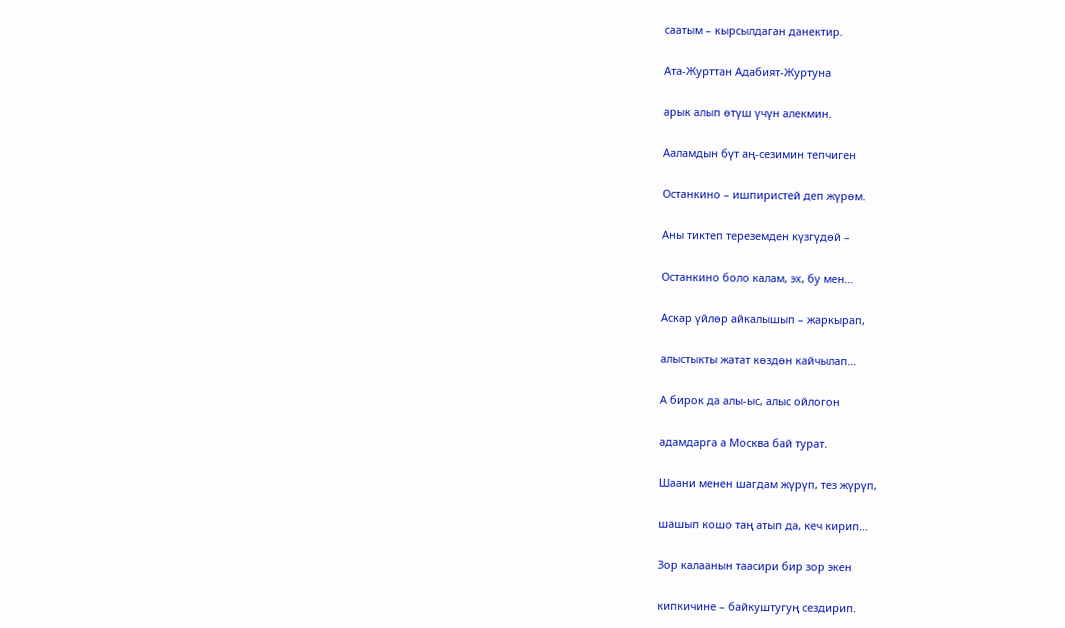саатым – кырсылдаган данектир.

Ата-Журттан Адабият-Журтуна

арык алып өтүш үчүн алекмин.

Ааламдын бүт аң-сезимин тепчиген

Останкино – ишпиристей деп жүрөм.

Аны тиктеп тереземден күзгүдөй –

Останкино боло калам, эх, бу мен…

Аскар үйлөр айкалышып – жаркырап,

алыстыкты жатат көздөн кайчылап…

А бирок да алы-ыс, алыс ойлогон

адамдарга а Москва бай турат.

Шаани менен шагдам жүрүп, тез жүрүп,

шашып кошо таң атып да, кеч кирип…

Зор калаанын таасири бир зор экен

кипкичине – байкуштугуң сездирип.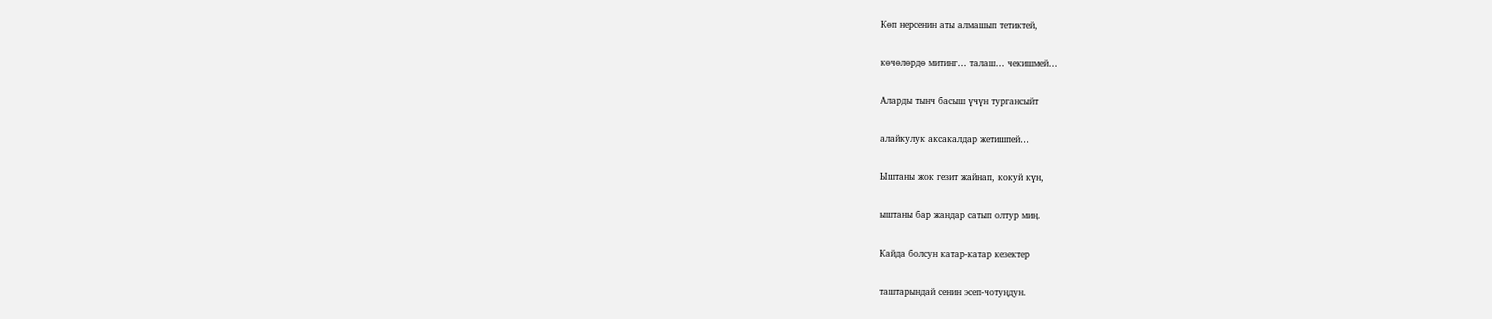Көп нерсенин аты алмашып тетиктей,

көчөлөрдө митинг… талаш… чекишмей…

Аларды тынч басыш үчүн тургансыйт

алайкулук аксакалдар жетишпей…

Ыштаны жок гезит жайнап, кокуй күн,

ыштаны бар жандар сатып олтур миң.

Кайда болсун катар-катар кезектер

таштарындай сенин эсеп-чотуңдун.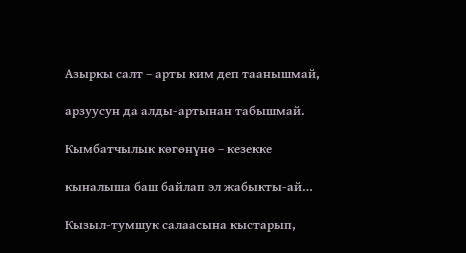Азыркы салт – арты ким деп таанышмай,

арзуусун да алды-артынан табышмай.

Кымбатчылык көгөнүнө – кезекке

кыналыша баш байлап эл жабыкты-ай…

Кызыл-тумшук салаасына кыстарып,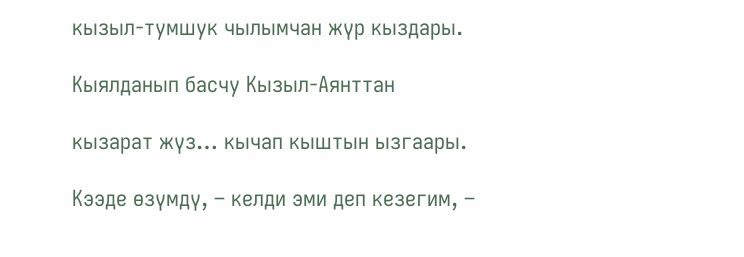кызыл-тумшук чылымчан жүр кыздары.

Кыялданып басчу Кызыл-Аянттан

кызарат жүз… кычап кыштын ызгаары.

Кээде өзүмдү, – келди эми деп кезегим, –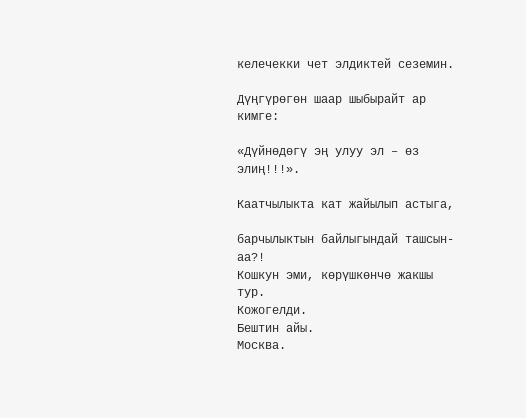келечекки чет элдиктей сеземин.

Дүңгүрөгөн шаар шыбырайт ар кимге:

«Дүйнөдөгү эң улуу эл – өз элиң!!!».

Каатчылыкта кат жайылып астыга,

барчылыктын байлыгындай ташсын-аа?!
Кошкун эми, көрүшкөнчө жакшы тур.
Кожогелди.
Бештин айы.
Москва.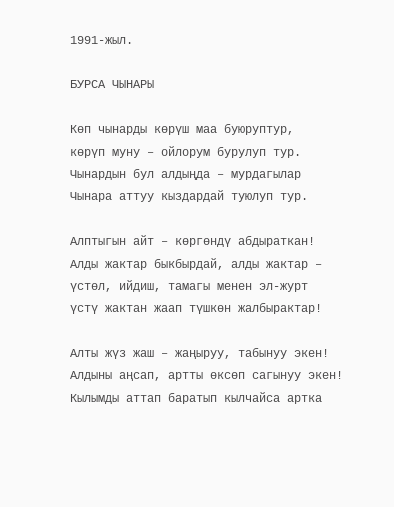1991-жыл.

БУРСА ЧЫНАРЫ

Көп чынарды көрүш маа буюруптур,
көрүп муну – ойлорум бурулуп тур.
Чынардын бул алдыңда – мурдагылар
Чынара аттуу кыздардай туюлуп тур.

Алптыгын айт – көргөндү абдыраткан!
Алды жактар быкбырдай, алды жактар –
үстөл, ийдиш, тамагы менен эл-журт
үстү жактан жаап түшкөн жалбырактар!

Алты жүз жаш – жаңыруу, табынуу экен!
Алдыны аңсап, артты өксөп сагынуу экен!
Кылымды аттап баратып кылчайса артка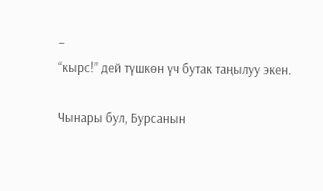–
“кырс!” дей түшкөн үч бутак таңылуу экен.

Чынары бул, Бурсанын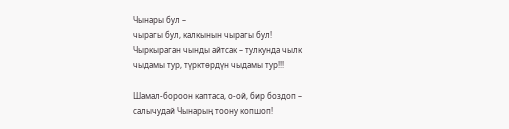Чынары бул –
чырагы бул, калкынын чырагы бул!
Чыркыраган чынды айтсак – тулкунда чылк
чыдамы тур, түрктөрдүн чыдамы тур!!!

Шамал-бороон каптаса, о-ой, бир боздоп –
салычудай Чынарың тоону копшоп!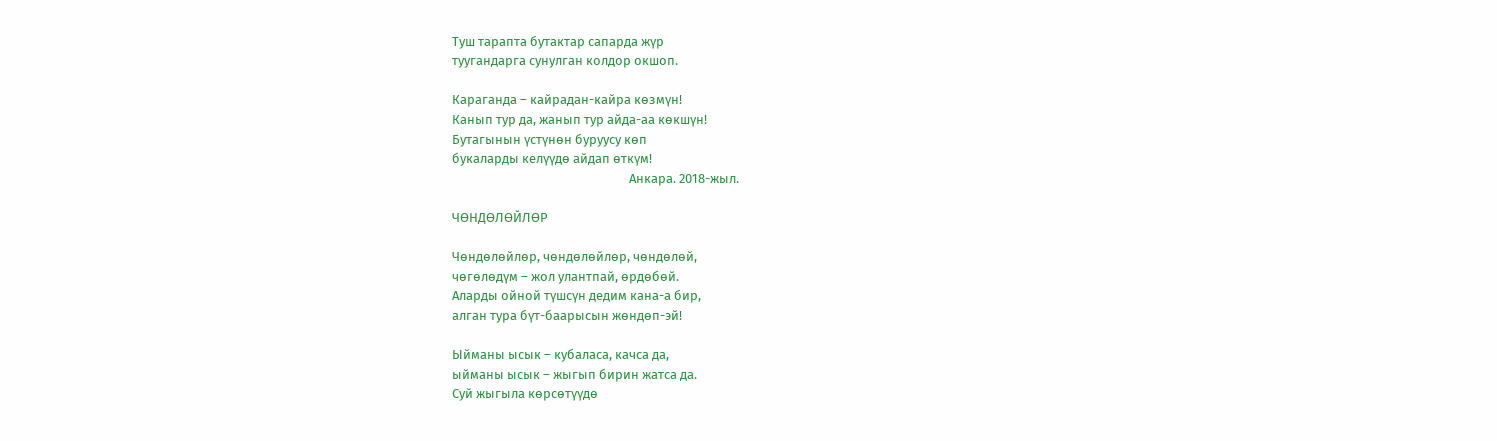Туш тарапта бутактар сапарда жүр
туугандарга сунулган колдор окшоп.

Караганда – кайрадан-кайра көзмүн!
Канып тур да, жанып тур айда-аа көкшүн!
Бутагынын үстүнөн буруусу көп
букаларды келүүдө айдап өткүм!
                                                           Анкара. 2018-жыл.

ЧӨНДӨЛӨЙЛӨР

Чөндөлөйлөр, чөндөлөйлөр, чөндөлөй,
чөгөлөдүм – жол улантпай, өрдөбөй.
Аларды ойной түшсүн дедим кана-а бир,
алган тура бүт-баарысын жөндөп-эй!

Ыйманы ысык – кубаласа, качса да,
ыйманы ысык – жыгып бирин жатса да.
Суй жыгыла көрсөтүүдө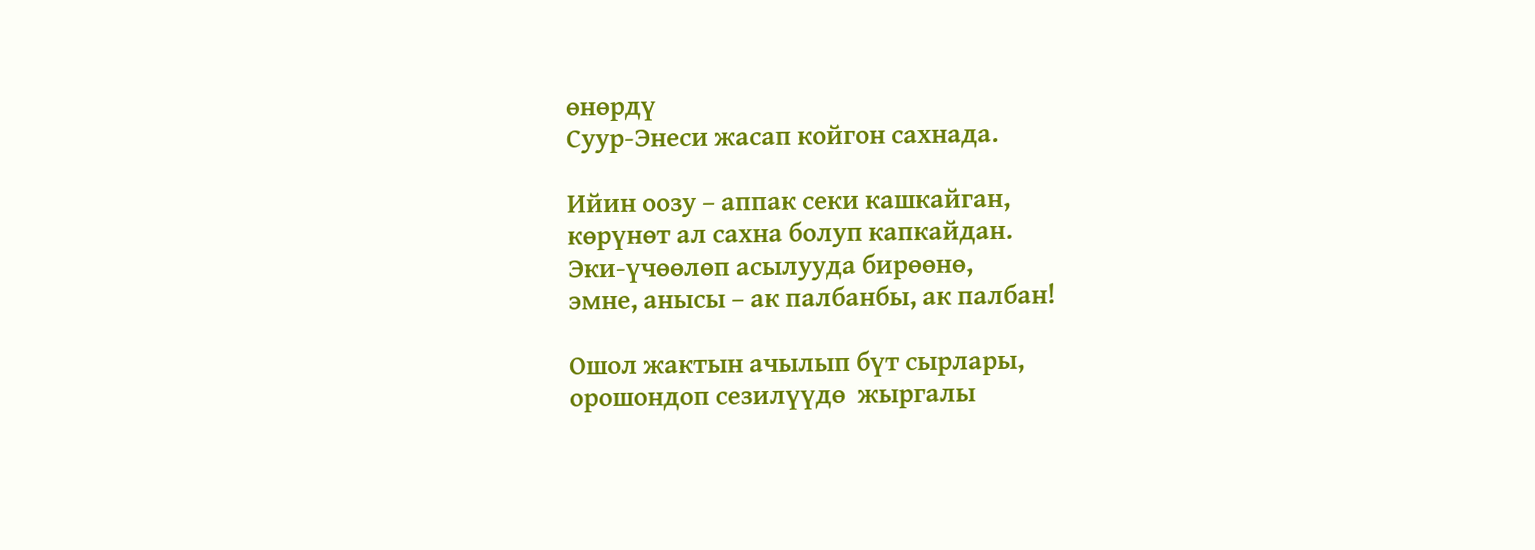өнөрдү
Суур-Энеси жасап койгон сахнада.

Ийин оозу – аппак секи кашкайган,
көрүнөт ал сахна болуп капкайдан.
Эки-үчөөлөп асылууда бирөөнө,
эмне, анысы – ак палбанбы, ак палбан!

Ошол жактын ачылып бүт сырлары,
орошондоп сезилүүдө  жыргалы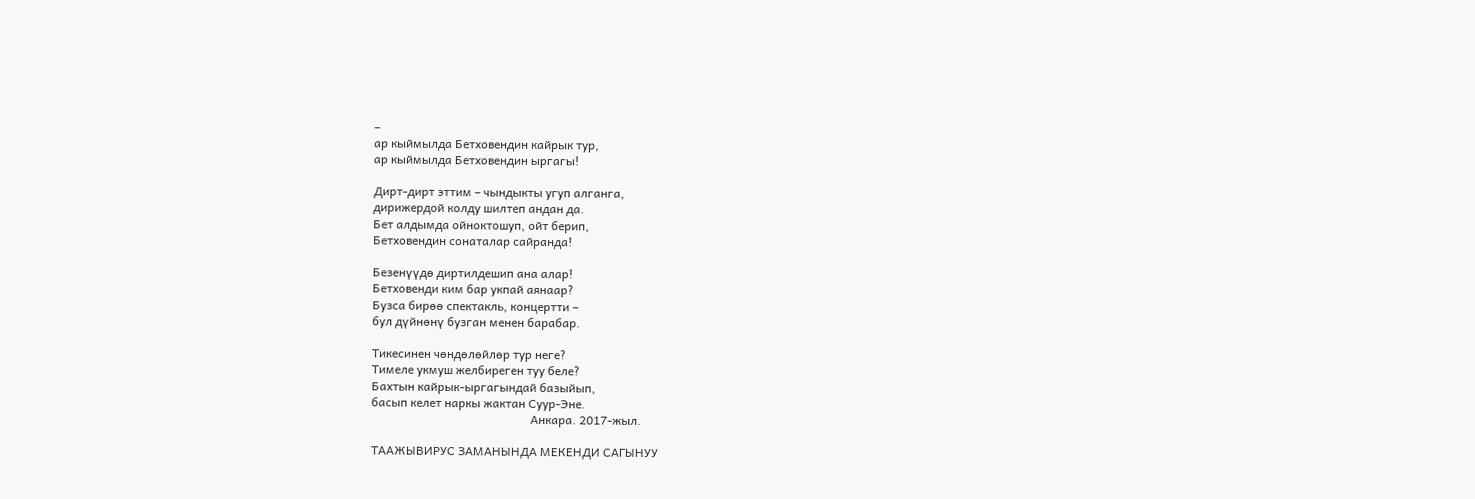–
ар кыймылда Бетховендин кайрык тур,
ар кыймылда Бетховендин ыргагы!

Дирт-дирт эттим – чындыкты угуп алганга,
дирижердой колду шилтеп андан да.
Бет алдымда ойноктошуп, ойт берип,
Бетховендин сонаталар сайранда!

Безенүүдө диртилдешип ана алар!
Бетховенди ким бар укпай аянаар?
Бузса бирөө спектакль, концертти –
бул дүйнөнү бузган менен барабар.

Тикесинен чөндөлөйлөр тур неге?
Тимеле укмуш желбиреген туу беле?
Бахтын кайрык-ыргагындай базыйып,
басып келет наркы жактан Суур-Эне.
                                                     Анкара. 2017-жыл.

ТААЖЫВИРУС ЗАМАНЫНДА МЕКЕНДИ САГЫНУУ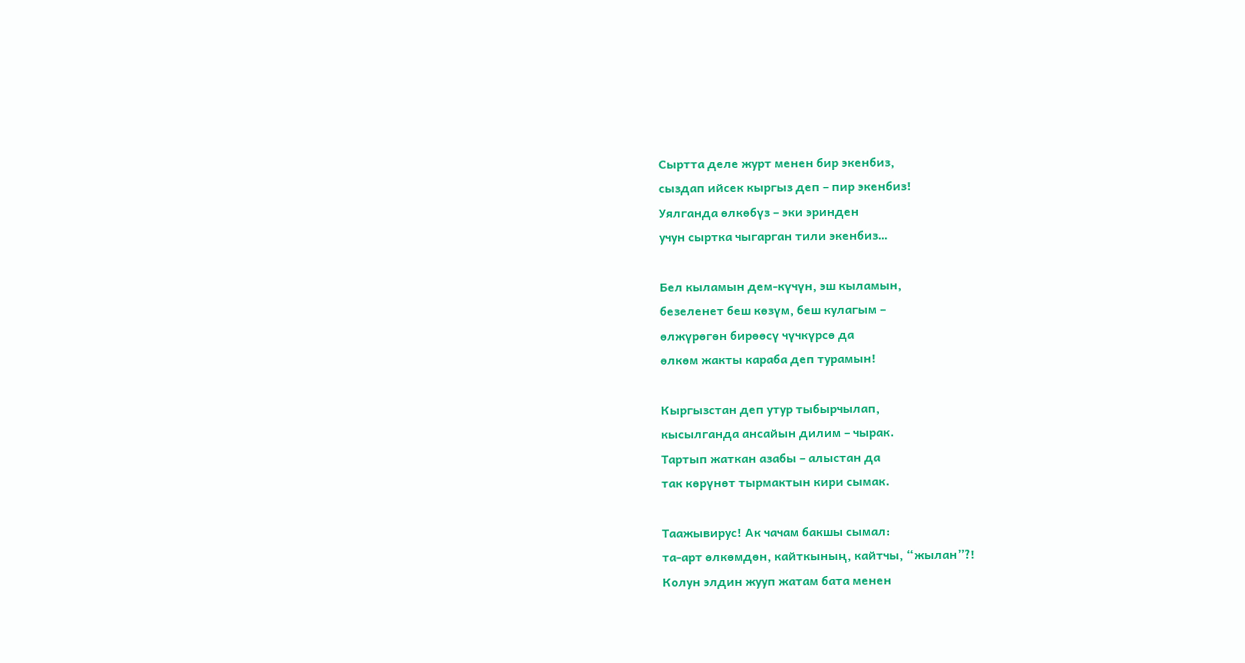Сыртта деле журт менен бир экенбиз,
сыздап ийсек кыргыз деп – пир экенбиз!
Уялганда өлкөбүз – эки эринден
учун сыртка чыгарган тили экенбиз…

Бел кыламын дем-күчүн, эш кыламын,
безеленет беш көзүм, беш кулагым –
өлжүрөгөн бирөөсү чүчкүрсө да
өлкөм жакты караба деп турамын!

Кыргызстан деп утур тыбырчылап,
кысылганда ансайын дилим – чырак.
Тартып жаткан азабы – алыстан да
так көрүнөт тырмактын кири сымак.

Таажывирус! Ак чачам бакшы сымал:
та-арт өлкөмдөн, кайткының, кайтчы, “жылан”?!
Колун элдин жууп жатам бата менен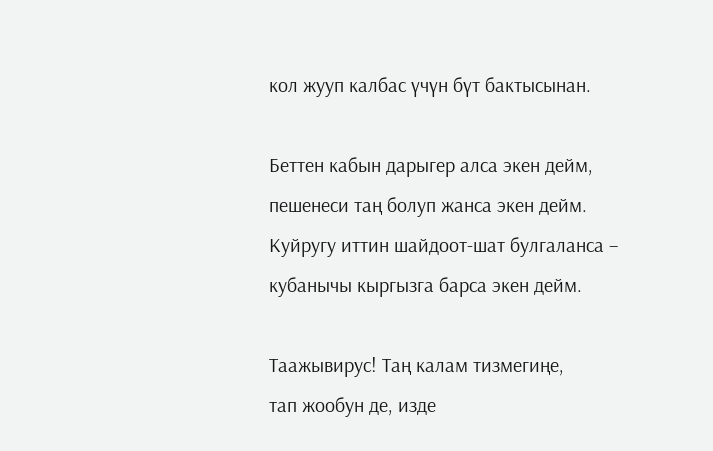кол жууп калбас үчүн бүт бактысынан.

Беттен кабын дарыгер алса экен дейм,
пешенеси таң болуп жанса экен дейм.
Куйругу иттин шайдоот-шат булгаланса –
кубанычы кыргызга барса экен дейм.

Таажывирус! Таң калам тизмегиңе,
тап жообун де, изде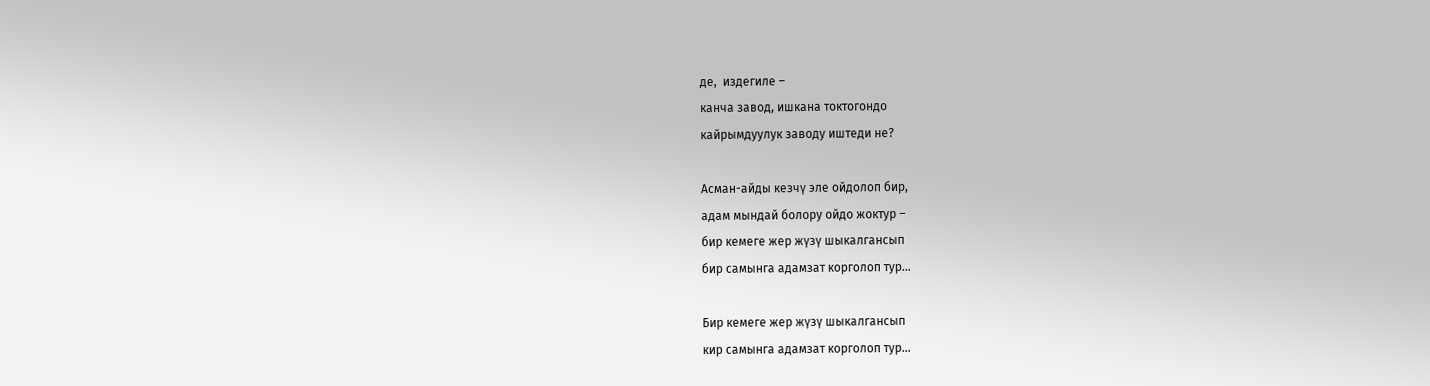де,  издегиле –
канча завод, ишкана токтогондо
кайрымдуулук заводу иштеди не?

Асман-айды кезчү эле ойдолоп бир,
адам мындай болору ойдо жоктур –
бир кемеге жер жүзү шыкалгансып
бир самынга адамзат корголоп тур…

Бир кемеге жер жүзү шыкалгансып
кир самынга адамзат корголоп тур…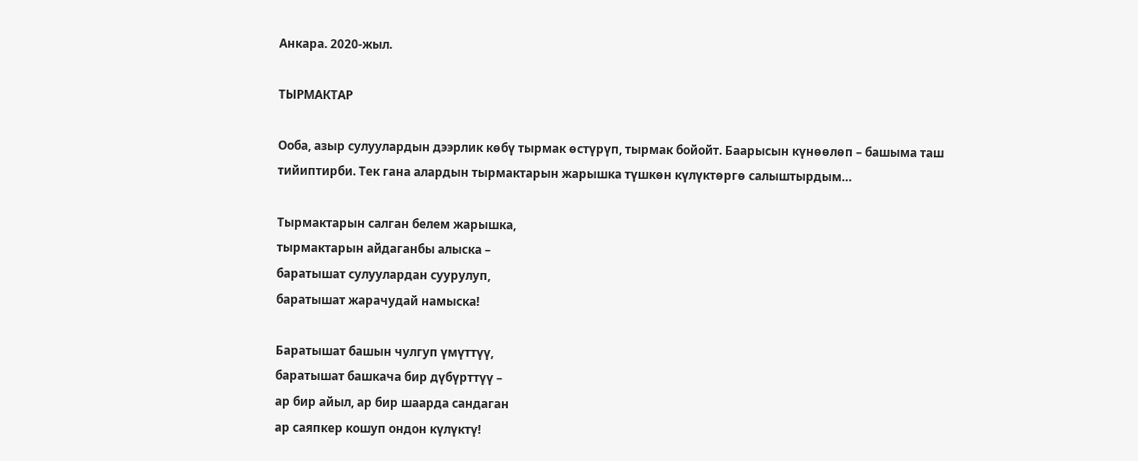Анкара. 2020-жыл.

ТЫРМАКТАР

Ооба, азыр сулуулардын дээрлик көбү тырмак өстүрүп, тырмак бойойт. Баарысын күнөөлөп – башыма таш тийиптирби. Тек гана алардын тырмактарын жарышка түшкөн күлүктөргө салыштырдым…

Тырмактарын салган белем жарышка,
тырмактарын айдаганбы алыска –
баратышат сулуулардан суурулуп,
баратышат жарачудай намыска!

Баратышат башын чулгуп үмүттүү,
баратышат башкача бир дүбүрттүү –
ар бир айыл, ар бир шаарда сандаган
ар саяпкер кошуп ондон күлүктү!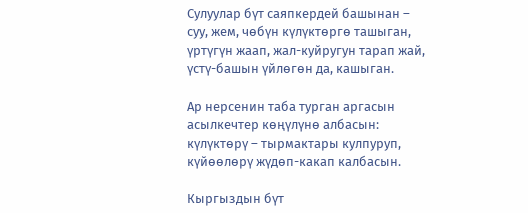Сулуулар бүт саяпкердей башынан –
суу, жем, чѳбүн күлүктѳргѳ ташыган,
үртүгүн жаап, жал-куйругун тарап жай,
үстү-башын үйлѳгѳн да, кашыган.

Ар нерсенин таба турган аргасын
асылкечтер кѳңүлүнѳ албасын:
күлүктѳрү – тырмактары кулпуруп,
күйѳѳлѳрү жүдѳп-какап калбасын.

Кыргыздын бүт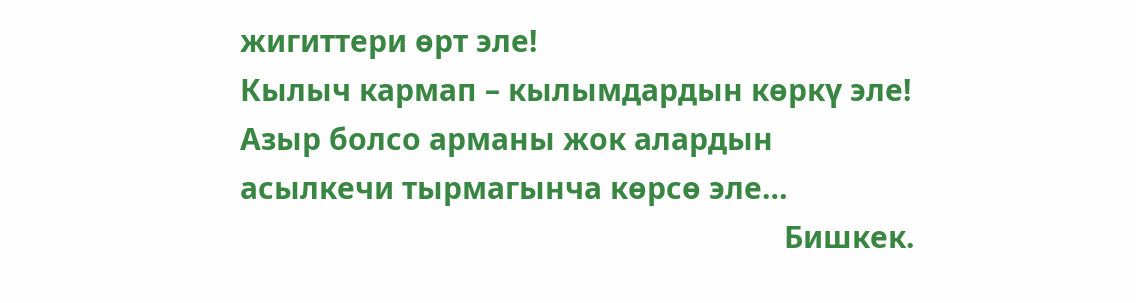жигиттери ѳрт эле!
Кылыч кармап – кылымдардын кѳркү эле!
Азыр болсо арманы жок алардын
асылкечи тырмагынча кѳрсѳ эле…
                                                                    Бишкек.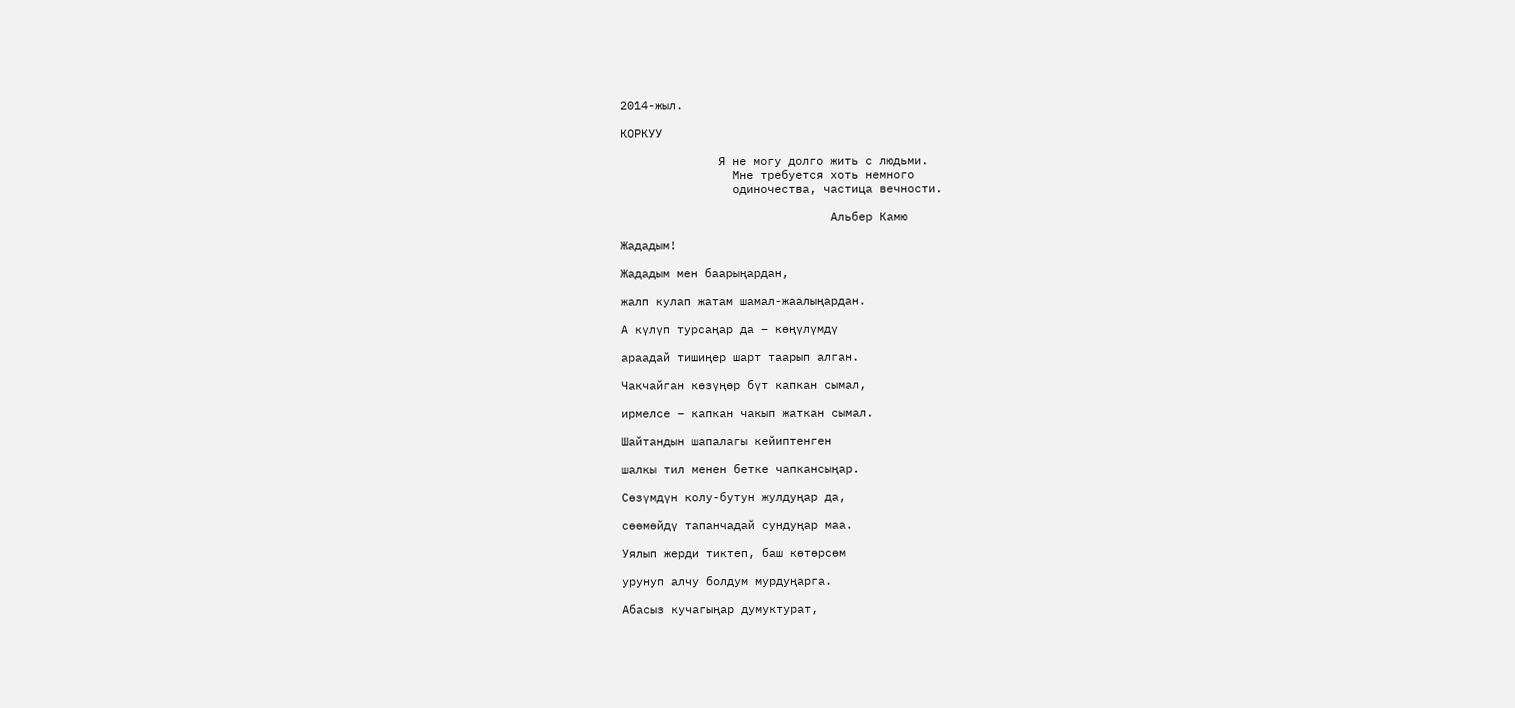2014-жыл.

КОРКУУ

              Я не могу долго жить с людьми.
                Мне требуется хоть немного
                одиночества, частица вечности.

                              Альбер Камю

Жададым!

Жададым мен баарыңардан,

жалп кулап жатам шамал-жаалыңардан.

А күлүп турсаңар да – көңүлүмдү

араадай тишиңер шарт таарып алган.

Чакчайган көзүңөр бүт капкан сымал,

ирмелсе – капкан чакып жаткан сымал.

Шайтандын шапалагы кейиптенген

шалкы тил менен бетке чапкансыңар.

Сөзүмдүн колу-бутун жулдуңар да,

сөөмөйдү тапанчадай сундуңар маа.

Уялып жерди тиктеп, баш көтөрсөм

урунуп алчу болдум мурдуңарга.

Абасыз кучагыңар думуктурат,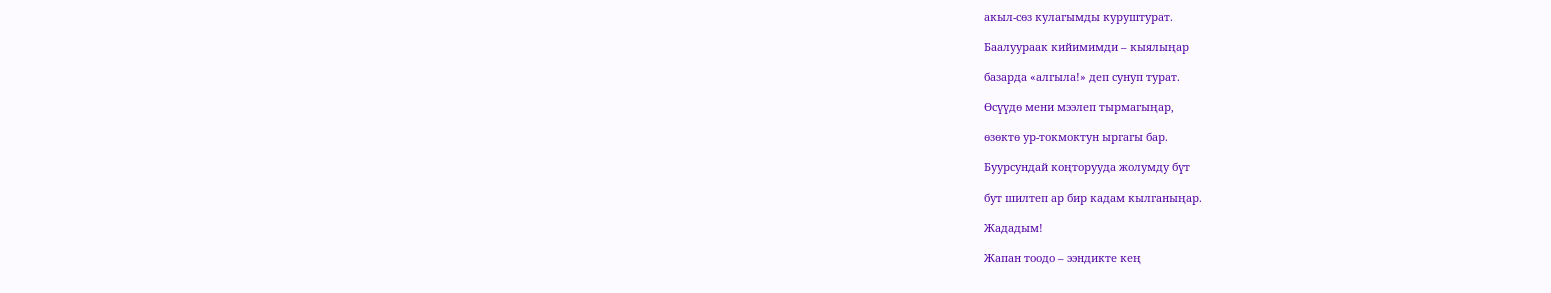акыл-сөз кулагымды куруштурат.

Баалуураак кийимимди – кыялыңар

базарда «алгыла!» деп сунуп турат.

Өсүүдө мени мээлеп тырмагыңар,

өзөктө ур-токмоктун ыргагы бар.

Буурсундай коңторууда жолумду бүт

бут шилтеп ар бир кадам кылганыңар.

Жададым!

Жапан тоодо – ээндикте кең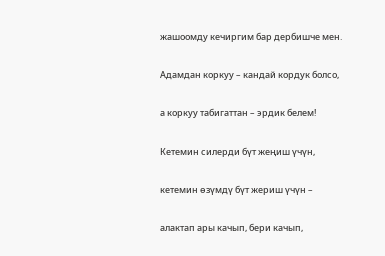жашоомду кечиргим бар дербишче мен.

Адамдан коркуу – кандай кордук болсо,

а коркуу табигаттан – эрдик белем!

Кетемин силерди бүт жеңиш үчүн,

кетемин өзүмдү бүт жериш үчүн –

алактап ары качып, бери качып,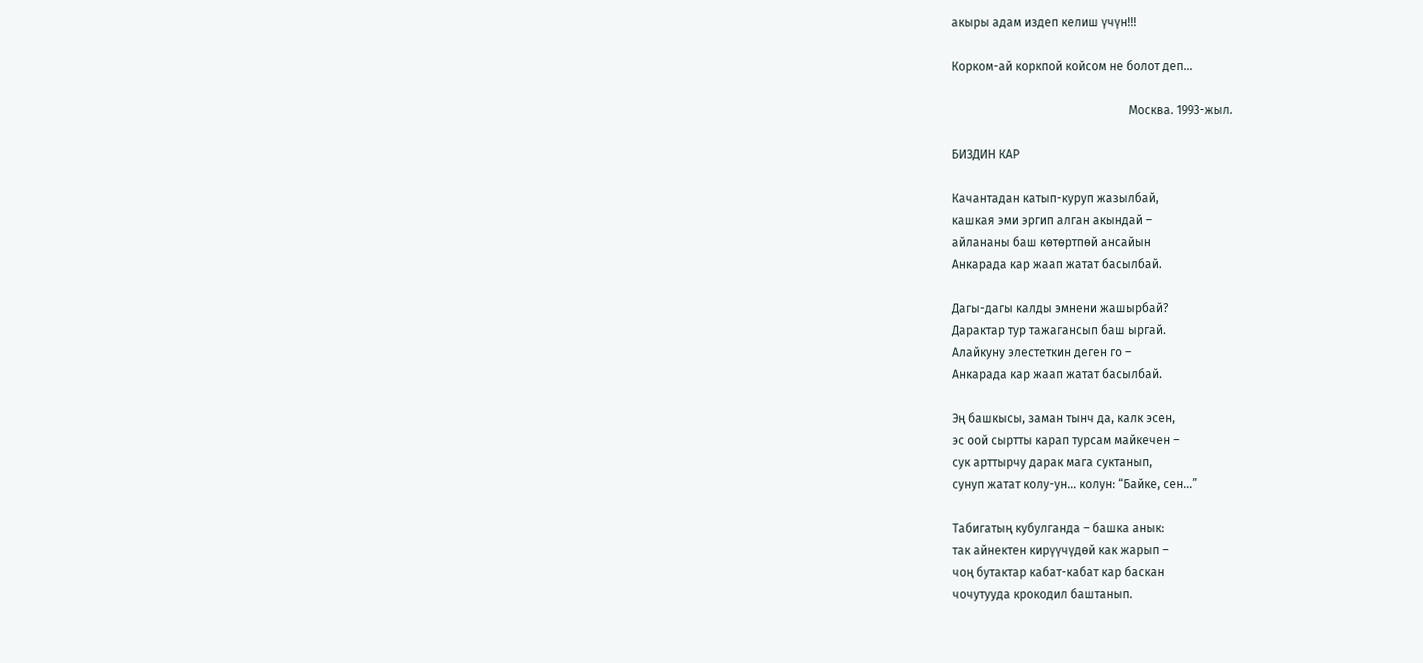акыры адам издеп келиш үчүн!!!

Корком-ай коркпой койсом не болот деп…

                                                           Москва. 1993-жыл.

БИЗДИН КАР

Качантадан катып-куруп жазылбай,
кашкая эми эргип алган акындай –
айлананы баш көтөртпөй ансайын
Анкарада кар жаап жатат басылбай.

Дагы-дагы калды эмнени жашырбай?
Дарактар тур тажагансып баш ыргай.
Алайкуну элестеткин деген го –
Анкарада кар жаап жатат басылбай.

Эң башкысы, заман тынч да, калк эсен,
эс оой сыртты карап турсам майкечен –
сук арттырчу дарак мага суктанып,
сунуп жатат колу-ун… колун: “Байке, сен…”

Табигатың кубулганда – башка анык:
так айнектен кирүүчүдөй как жарып –
чоң бутактар кабат-кабат кар баскан
чочутууда крокодил баштанып.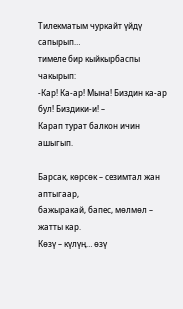Тилекматым чуркайт үйдү сапырып…
тимеле бир кыйкырбаспы чакырып:
-Кар! Ка-ар! Мына! Биздин ка-ар бул! Биздики-и! –
Карап турат балкон ичин ашыгып.

Барсак, көрсөк – сезимтал жан аптыгаар,
бажыракай, бапес, мөлмөл – жатты кар.
Көзү – күлүң… өзү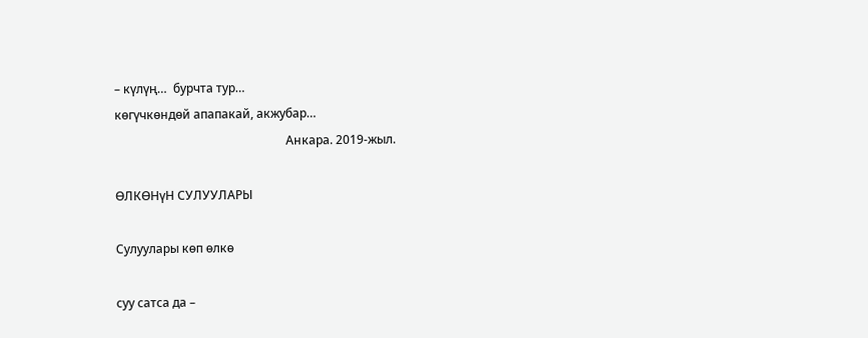– күлүң…  бурчта тур…
көгүчкөндөй апапакай, акжубар…
                                                         Анкара. 2019-жыл.

ӨЛКӨНүН СУЛУУЛАРЫ

Сулуулары көп өлкө

суу сатса да –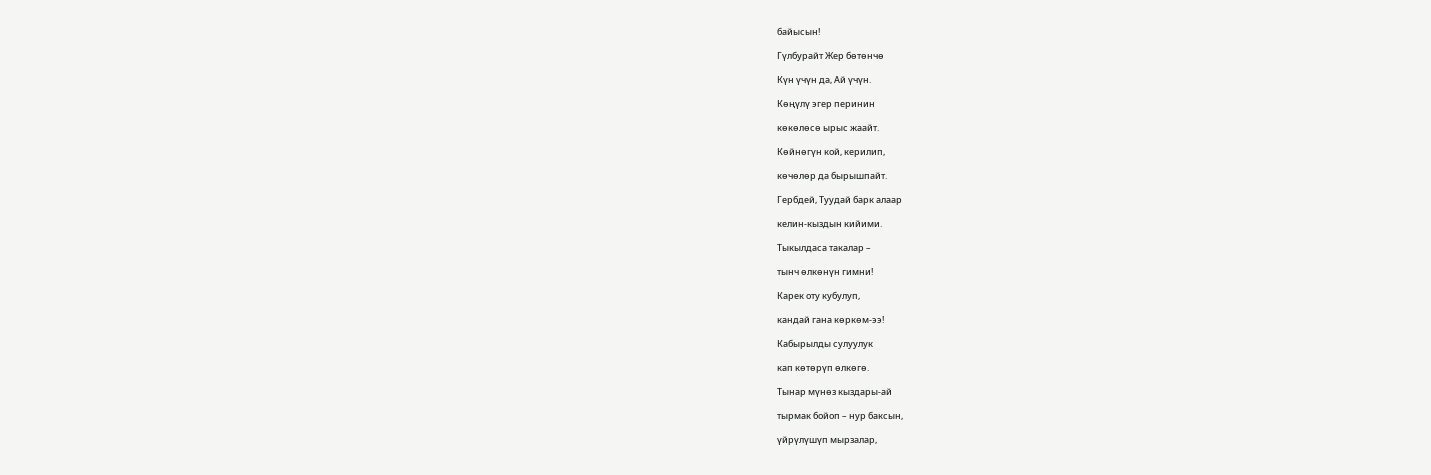байысын!

Гүлбурайт Жер бөтөнчө

Күн үчүн да, Ай үчүн.

Көңүлү эгер перинин

көкөлөсө ырыс жаайт.

Көйнөгүн кой, керилип,

көчөлөр да бырышпайт.

Гербдей, Туудай барк алаар

келин-кыздын кийими.

Тыкылдаса такалар –

тынч өлкөнүн гимни!

Карек оту кубулуп,

кандай гана көркөм-ээ!

Кабырылды сулуулук

кап көтөрүп өлкөгө.

Тынар мүнөз кыздары-ай

тырмак бойоп – нур баксын,

үйрүлүшүп мырзалар,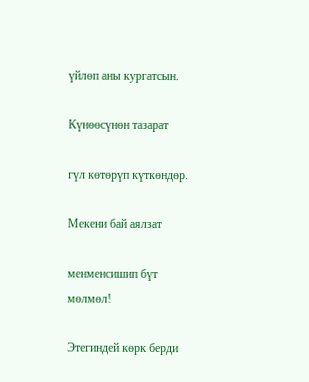үйлөп аны кургатсын.

Күнөөсүнөн тазарат

гүл көтөрүп күткөндөр.

Мекени бай аялзат

менменсишип бүт мөлмөл!

Этегиндей көрк берди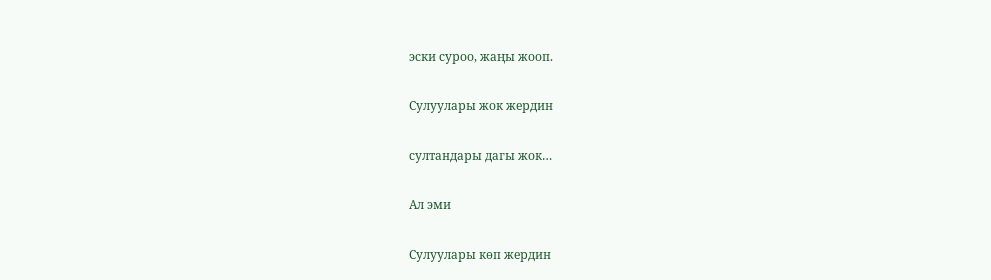эски суроо, жаңы жооп.

Сулуулары жок жердин

султандары дагы жок…

Ал эми

Сулуулары көп жердин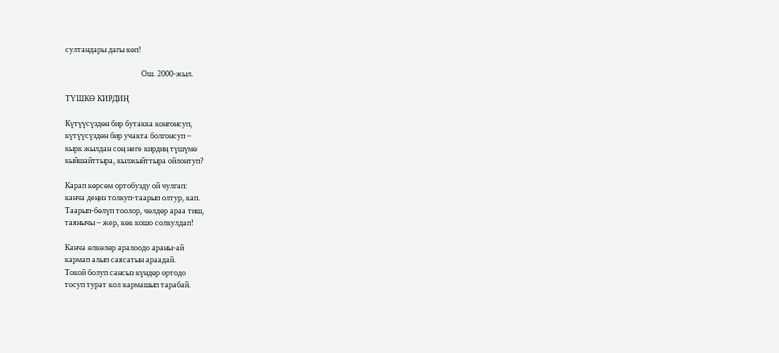султандары дагы көп!

                                      Ош. 2000-жыл.

ТҮШКӨ КИРДИҢ

Күтүүсүздөн бир бутакка конгонсуп,
күтүүсүздөн бир учакта болгонсуп –
кырк жылдан соң неге кирдиң түшүмө
кыйшайттыра, кылжыйттыра ойлонтуп?

Карап көрсөм ортобузду ой чулгап:
канча деңиз толкуп-таарып олтур, кап.
Таарып-бөлүп тоолор, чөлдөр араа тиш,
таянычы – жер, көк кошо солкулдап!

Канча өлкөлөр аралоодо араны-ай
кармап алып саясатын араадай.
Токой болуп сансыз күндөр ортодо
тосуп турат кол кармашып тарабай.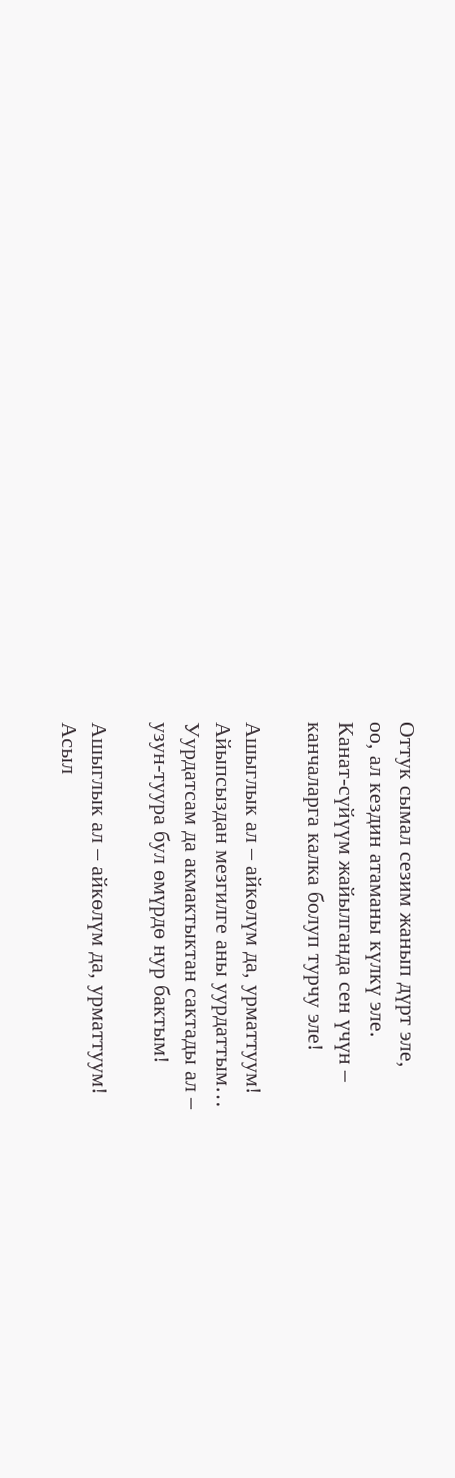Оттук сымал сезим жанып дүрт эле,
оо, ал кездин атаманы күлкү эле.
Канат-сүйүүм жайылганда сен үчүн –
канчаларга калка болуп турчу эле!

Ашыглык ал – айкөлүм да, урматтуум!
Айыпсыздан мезгилге аны уурдаттым…
Уурдатсам да акмактыктан сактады ал –
узун-туура бул өмүрдө нур бактым!

Ашыглык ал – айкөлүм да, урматтуум!
Асыл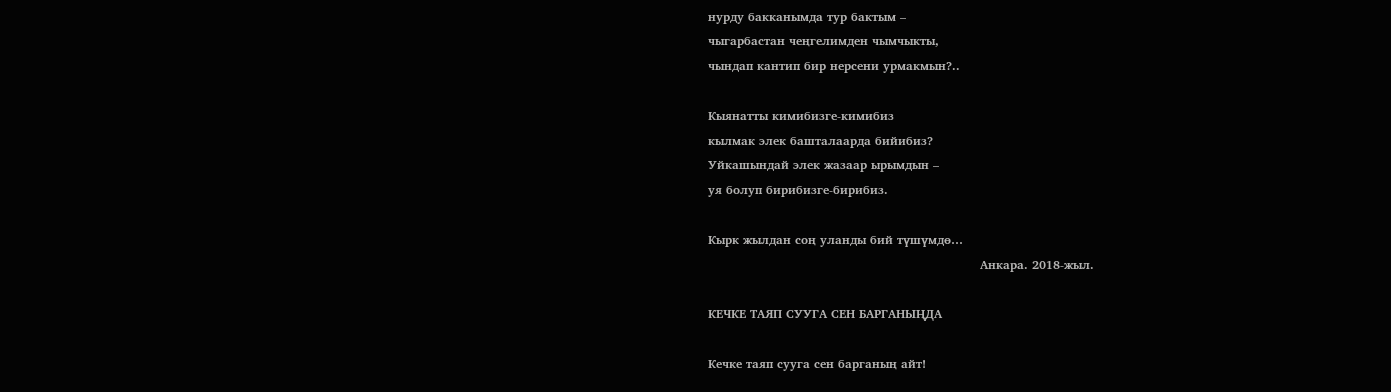нурду бакканымда тур бактым –
чыгарбастан чеңгелимден чымчыкты,
чындап кантип бир нерсени урмакмын?..

Кыянатты кимибизге-кимибиз
кылмак элек башталаарда бийибиз?
Уйкашындай элек жазаар ырымдын –
уя болуп бирибизге-бирибиз.

Кырк жылдан соң уланды бий түшүмдө…
                                                                    Анкара. 2018-жыл.

КЕЧКЕ ТАЯП СУУГА СЕН БАРГАНЫҢДА

Кечке таяп сууга сен барганың айт!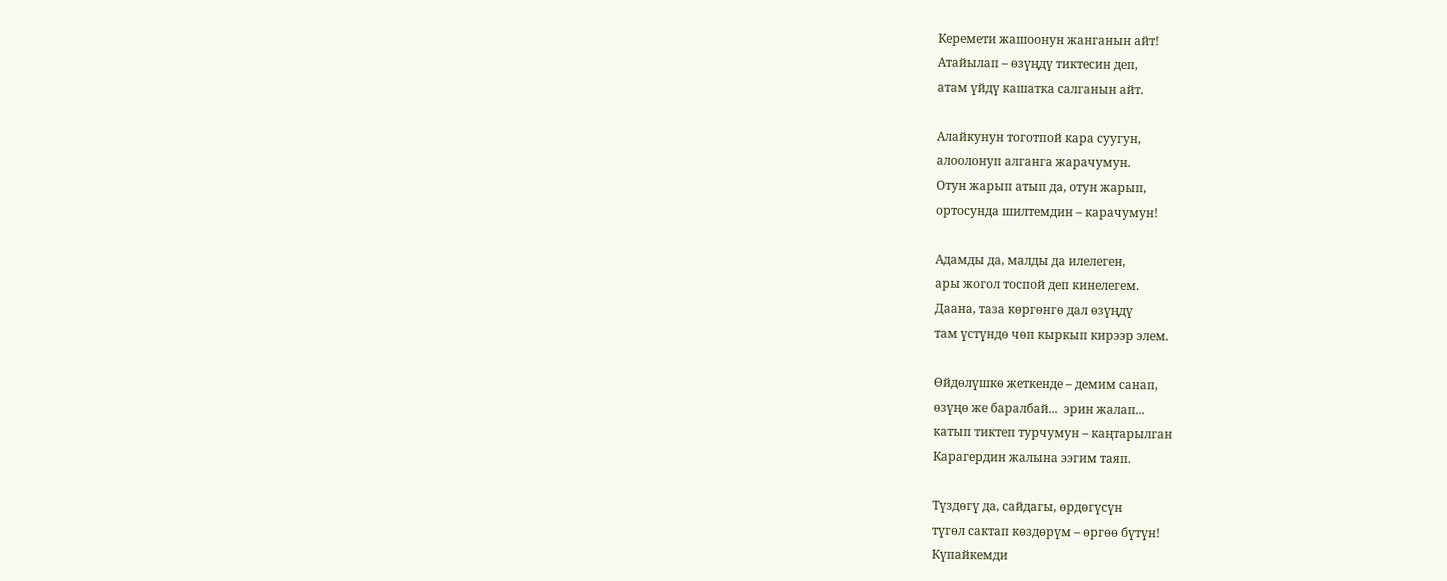Керемети жашоонун жанганын айт!
Атайылап – өзүңдү тиктесин деп,
атам үйдү кашатка салганын айт.

Алайкунун тоготпой кара суугун,
алоолонуп алганга жарачумун.
Отун жарып атып да, отун жарып,
ортосунда шилтемдин – карачумун!

Адамды да, малды да илелеген,
ары жогол тоспой деп кинелегем.
Даана, таза көргөнгө дал өзүңдү
там үстүндө чөп кыркып кирээр элем.

Өйдөлүшкө жеткенде – демим санап,
өзүңө же баралбай...  эрин жалап...
катып тиктеп турчумун – каңтарылган
Карагердин жалына ээгим таяп.

Түздөгү да, сайдагы, өрдөгүсүн
түгөл сактап көздөрүм – өргөө бүтүн!
Күпайкемди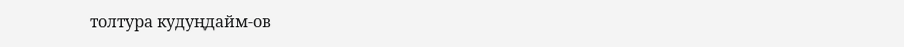толтура кудуңдайм-ов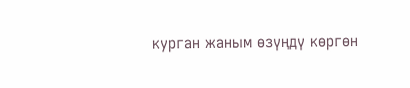курган жаным өзүңдү көргөн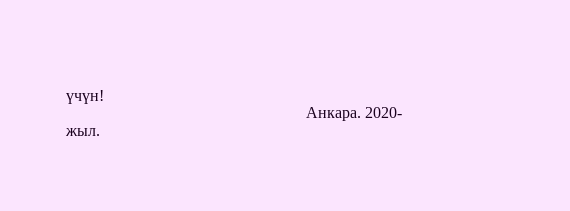үчүн!
                                                            Анкара. 2020-жыл.